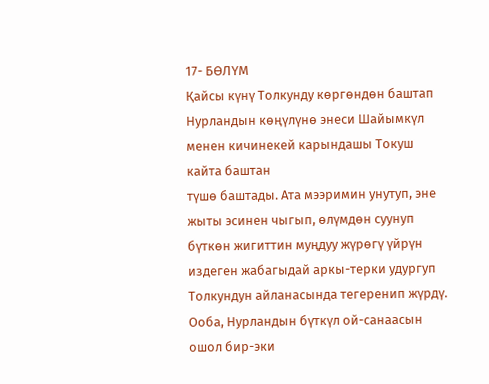17- БӨЛҮМ
Қайсы күнү Толкунду көргөндөн баштап Нурландын көңүлүнө энеси Шайымкүл менен кичинекей карындашы Токуш кайта баштан
түшө баштады. Ата мээримин унутуп, эне жыты эсинен чыгып, өлүмдөн суунуп бүткөн жигиттин муңдуу жүрөгү үйрүн издеген жабагыдай аркы-терки удургуп Толкундун айланасында тегеренип жүрдү.
Ооба, Нурландын бүткүл ой-санаасын ошол бир-эки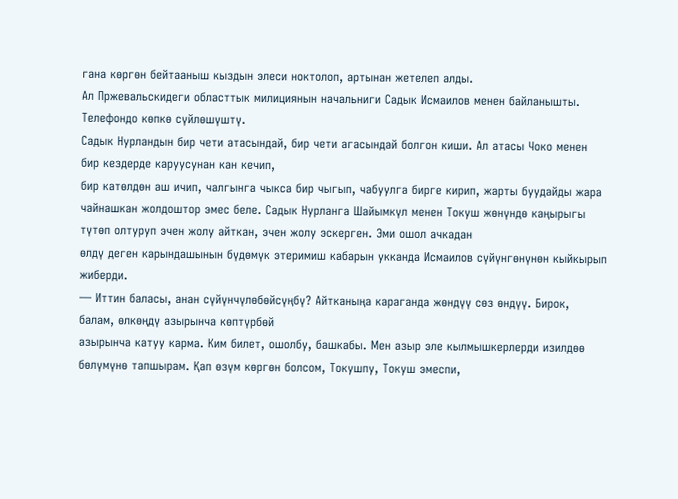гана көргөн бейтааныш кыздын элеси ноктолоп, артынан жетелеп алды.
Ал Пржевальскидеги областтык милициянын начальниги Садык Исмаилов менен байланышты. Телефондо көпкө сүйлөшүштү.
Садык Нурландын бир чети атасындай, бир чети агасындай болгон киши. Ал атасы Чоко менен бир кездерде каруусунан кан кечип,
бир катөлдөн аш ичип, чалгынга чыкса бир чыгып, чабуулга бирге кирип, жарты буудайды жара чайнашкан жолдоштор эмес беле. Садык Нурланга Шайымкүл менен Токуш жөнүндө каңырыгы түтөп олтуруп эчен жолу айткан, эчен жолу эскерген. Эми ошол ачкадан
өлдү деген карындашынын бүдөмүк этеримиш кабарын укканда Исмаилов сүйүнгөнүнөн кыйкырып жиберди.
— Иттин баласы, анан сүйүнчүлөбөйсүңбү? Айтканыңа караганда жөндүү сөз өндүү. Бирок, балам, өлкөңдү азырынча көптүрбөй
азырынча катуу карма. Ким билет, ошолбу, башкабы. Мен азыр эле кылмышкерлерди изилдөө бөлүмүнө тапшырам. Қап өзүм көргөн болсом, Токушпу, Токуш эмеспи,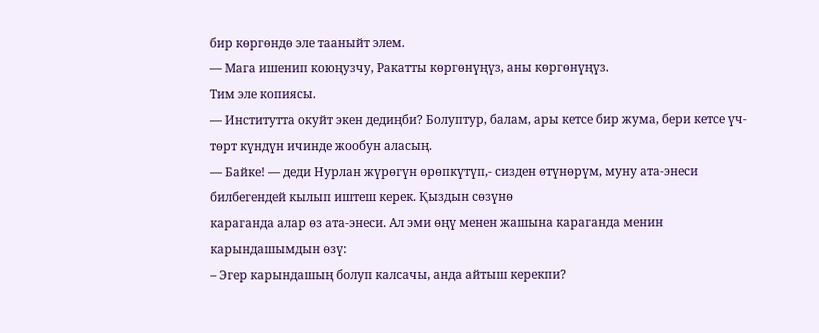бир көргөндө эле тааныйт элем.
— Мага ишенип коюңузчу, Ракатты көргөнүңүз, аны көргөнүңүз.
Тим эле копиясы.
— Институтта окуйт экен дедиңби? Болуптур, балам, ары кетсе бир жума, бери кетсе үч-төрт күндүн ичинде жообун аласың.
— Байке! — деди Нурлан жүрөгүн өрөпкүтүп,- сизден өтүнөрүм, муну ата-энеси билбегендей кылып иштеш керек. Қыздын сөзүнө
караганда алар өз ата-энеси. Ал эми өңү менен жашына караганда менин карындашымдын өзү:
– Эгер карындашың болуп калсачы, анда айтыш керекпи?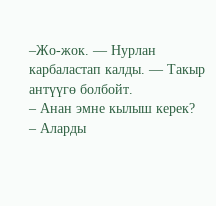–Жо-жок. — Нурлан карбаластап калды. — Такыр антүүгө болбойт.
– Анан эмне кылыш керек?
– Аларды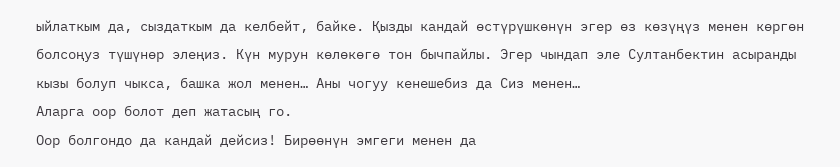ыйлаткым да, сыздаткым да келбейт, байке. Қызды кандай өстүрүшкөнүн эгер өз көзүңүз менен көргөн болсоңуз түшүнөр элеңиз. Күн мурун көлөкөгө тон бычпайлы. Эгер чындап эле Султанбектин асыранды кызы болуп чыкса, башка жол менен… Аны чогуу кенешебиз да Сиз менен…
Аларга оор болот деп жатасың го.
Оор болгондо да кандай дейсиз! Бирөөнүн эмгеги менен да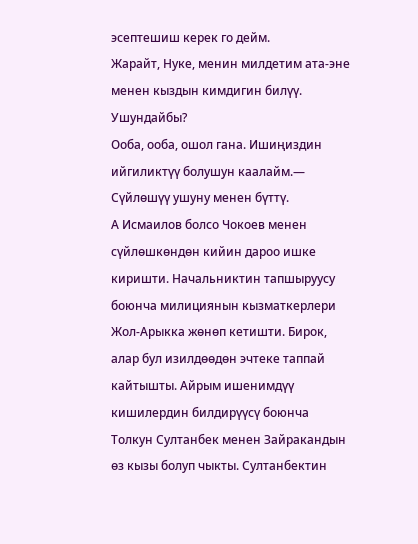эсептешиш керек го дейм.
Жарайт, Нуке, менин милдетим ата-эне менен кыздын кимдигин билүү. Ушундайбы?
Ооба, ооба, ошол гана. Ишиңиздин ийгиликтүү болушун каалайм.— Сүйлөшүү ушуну менен бүттү.
А Исмаилов болсо Чокоев менен сүйлөшкөндөн кийин дароо ишке
киришти. Начальниктин тапшыруусу боюнча милициянын кызматкерлери Жол-Арыкка жөнөп кетишти. Бирок, алар бул изилдөөдөн эчтеке таппай кайтышты. Айрым ишенимдүү кишилердин билдирүүсү боюнча Толкун Султанбек менен Зайракандын өз кызы болуп чыкты. Султанбектин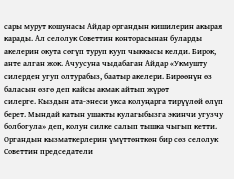сары мурут кошунасы Айдар органдын кишилерин акырая карады. Ал селолук Советтин конторасынан буларды акелерин окута сөгүп туруп кууп чыккысы келди. Бирок, анте алган жок. Ачуусуна чыдабаган Айдар «Укмушту силерден угуп олтурабыз, баатыр акелери. Бирөөнүн өз баласын өзгө деп кайсы акмак айтып жүрөт
силерге. Кыздын ата-энеси укса колуңарга тирүүлөй өлүп берет. Мындай катын ушакты кулагыбызга экинчи угузчу болбогула» деп, колун силке салып тышка чыгып кетти.
Органдын кызматкерлерин үмүттөнткөн бир сөз селолук Советтин председатели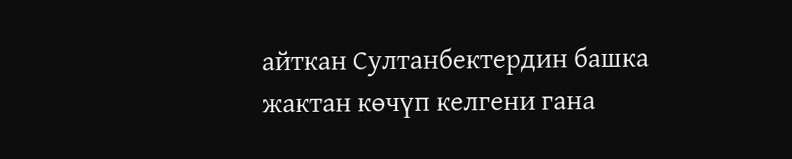айткан Султанбектердин башка жактан көчүп келгени гана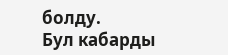болду.
Бул кабарды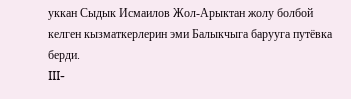уккан Сыдык Исмаилов Жол-Арыктан жолу болбой
келген кызматкерлерин эми Балыкчыга барууга путёвка берди.
III-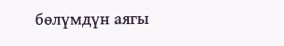бөлүмдүн аягы